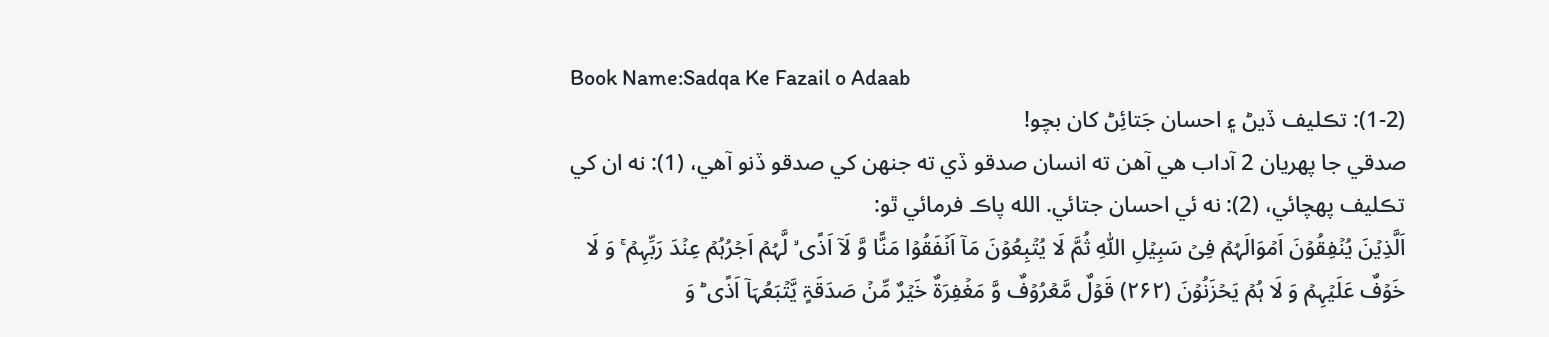Book Name:Sadqa Ke Fazail o Adaab
(1-2): تڪليف ڏيڻ ۽ احسان جَتائِڻ کان بچو!
صدقي جا پهريان 2 آداب هي آهن ته انسان صدقو ڏي ته جنهن کي صدقو ڏنو آهي، (1): نه ان کي تڪليف پهچائي، (2): نه ئي احسان جتائي. الله پاڪ فرمائي ٿو:
اَلَّذِیۡنَ یُنۡفِقُوۡنَ اَمۡوَالَہُمۡ فِیۡ سَبِیۡلِ اللّٰہِ ثُمَّ لَا یُتۡبِعُوۡنَ مَاۤ اَنۡفَقُوۡا مَنًّا وَّ لَاۤ اَذًی ۙ لَّہُمۡ اَجۡرُہُمۡ عِنۡدَ رَبِّہِمۡ ۚ وَ لَا خَوۡفٌ عَلَیۡہِمۡ وَ لَا ہُمۡ یَحۡزَنُوۡنَ (۲۶۲) قَوۡلٌ مَّعۡرُوۡفٌ وَّ مَغۡفِرَۃٌ خَیۡرٌ مِّنۡ صَدَقَۃٍ یَّتۡبَعُہَاۤ اَذًی ؕ وَ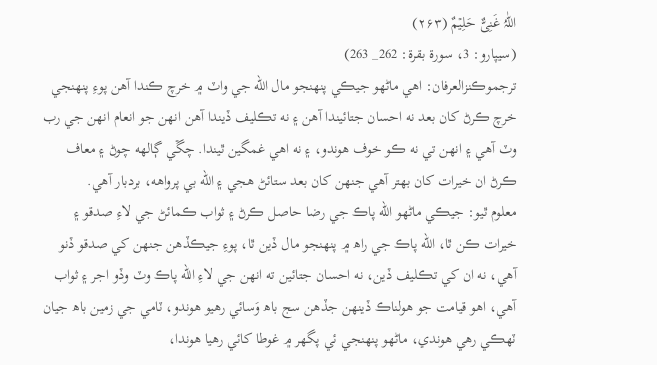اللّٰہُ غَنِیٌّ حَلِیۡمٌ (۲۶۳)
(سيپارو: 3، سورة بقرة: 262_ 263)
ترجموڪنزالعرفان: اهي ماڻهو جيڪي پنهنجو مال الله جي واٽ ۾ خرچ ڪندا آهن پوءِ پنهنجي خرچ ڪرڻ کان بعد نه احسان جتائيندا آهن ۽ نه تڪليف ڏيندا آهن انهن جو انعام انهن جي رب وٽ آهي ۽ انهن تي نه ڪو خوف هوندو، ۽ نه اهي غمگين ٿيندا. چڱي ڳالهه چوڻ ۽ معاف ڪرڻ ان خيرات کان بهتر آهي جنهن کان بعد ستائڻ هجي ۽ الله بي پرواهه، بردبار آهي.
معلوم ٿيو: جيڪي ماڻهو الله پاڪ جي رضا حاصل ڪرڻ ۽ ثواب ڪمائڻ جي لاءِ صدقو ۽ خيرات ڪن ٿا، الله پاڪ جي راھ ۾ پنهنجو مال ڏين ٿا، پوءِ جيڪڏهن جنهن کي صدقو ڏنو آهي، نه ان کي تڪليف ڏين، نه احسان جتائين ته انهن جي لاءِ الله پاڪ وٽ وڏو اجر ۽ ثواب آهي، اهو قيامت جو هولناڪ ڏينهن جڏهن سج باھ وَسائي رهيو هوندو، ٽامي جي زمين باھ جيان ٽهڪي رهي هوندي، ماڻهو پنهنجي ئي پگهر ۾ غوطا کائي رهيا هوندا،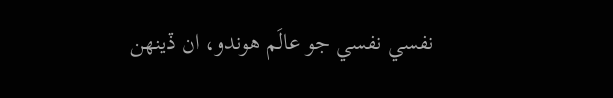نفسي نفسي جو عالَم هوندو، ان ڏينهن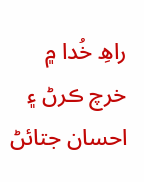راھِ خُدا ۾ خرچ ڪرڻ ۽ احسان جتائڻ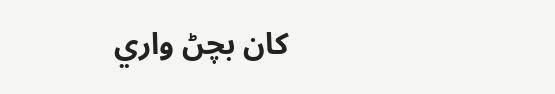کان بچڻ واري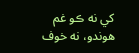کي نه ڪو غم هوندو، نه خوف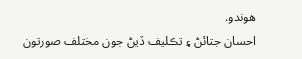هوندو.
احسان جتائڻ ۽ تڪليف ڏيڻ جون مختلف صورتون